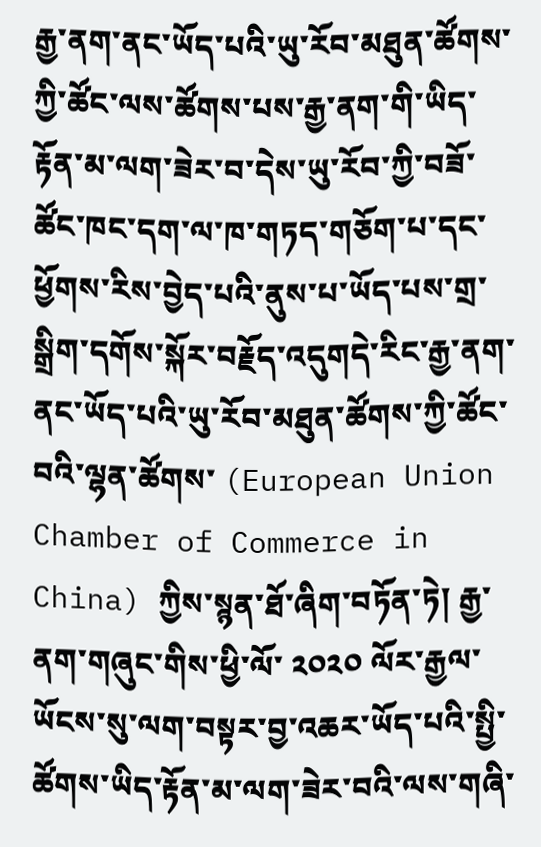རྒྱ་ནག་ནང་ཡོད་པའི་ཡུ་རོབ་མཐུན་ཚོགས་ཀྱི་ཚོང་ལས་ཚོགས་པས་རྒྱ་ནག་གི་ཡིད་རྟོན་མ་ལག་ཟེར་བ་དེས་ཡུ་རོབ་ཀྱི་བཟོ་ཚོང་ཁང་དག་ལ་ཁ་གཏད་གཅོག་པ་དང་ཕྱོགས་རིས་བྱེད་པའི་ནུས་པ་ཡོད་པས་གྲ་སྒྲིག་དགོས་སྐོར་བརྗོད་འདུགདེ་རིང་རྒྱ་ནག་ནང་ཡོད་པའི་ཡུ་རོབ་མཐུན་ཚོགས་ཀྱི་ཚོང་བའི་ལྷན་ཚོགས་ (European Union Chamber of Commerce in China) ཀྱིས་སྙན་ཐོ་ཞིག་བཏོན་ཏེ། རྒྱ་ནག་གཞུང་གིས་ཕྱི་ལོ་ ༢༠༢༠ ལོར་རྒྱལ་ཡོངས་སུ་ལག་བསྟར་བྱ་འཆར་ཡོད་པའི་སྤྱི་ཚོགས་ཡིད་རྟོན་མ་ལག་ཟེར་བའི་ལས་གཞི་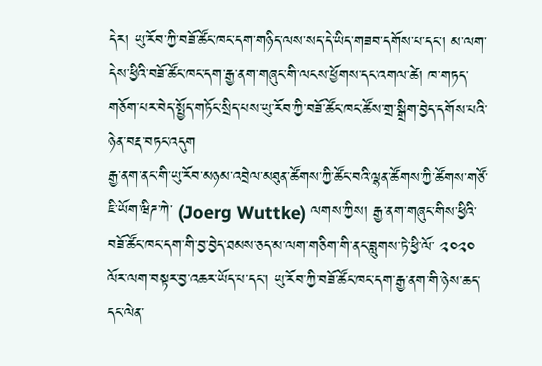དེར། ཡུ་རོབ་ཀྱི་བཟོ་ཚོང་ཁང་དག་གཉིད་ལས་སད་དེ་ཡིད་གཟབ་དགོས་པ་དང་། མ་ལག་དེས་ཕྱིའི་བཟོ་ཚོང་ཁང་དག་རྒྱ་ནག་གཞུང་གི་ལངས་ཕྱོགས་དང་འགལ་ཚེ། ཁ་གཏད་གཅོག་པར་བེད་སྤྱོད་གཏོང་སྲིད་པས་ཡུ་རོབ་ཀྱི་བཟོ་ཚོང་ཁང་ཚོས་གྲ་སྒྲིག་བྱེད་དགོས་པའི་ཉེན་བརྡ་བཏང་འདུག
རྒྱ་ནག་ནང་གི་ཡུ་རོབ་མཉམ་འབྲེལ་མཐུན་ཚོགས་ཀྱི་ཚོང་བའི་ལྷན་ཚོགས་ཀྱི་ཚོགས་གཙོ་ཇི་ཡོག་ཝིཌ་ཀེ་ (Joerg Wuttke) ལགས་ཀྱིས། རྒྱ་ནག་གཞུང་གིས་ཕྱིའི་བཟོ་ཚོང་ཁང་དག་གི་བྱ་བྱེད་ཐམས་ཅད་མ་ལག་གཅིག་གི་ནང་བླུགས་ཏེ་ཕྱི་ལོ་ ༢༠༢༠ ལོར་ལག་བསྟར་བྱ་འཆར་ཡོད་པ་དང་། ཡུ་རོབ་ཀྱི་བཟོ་ཚོང་ཁང་དག་རྒྱ་ནག་གི་ཉེས་ཆད་དང་ལེན་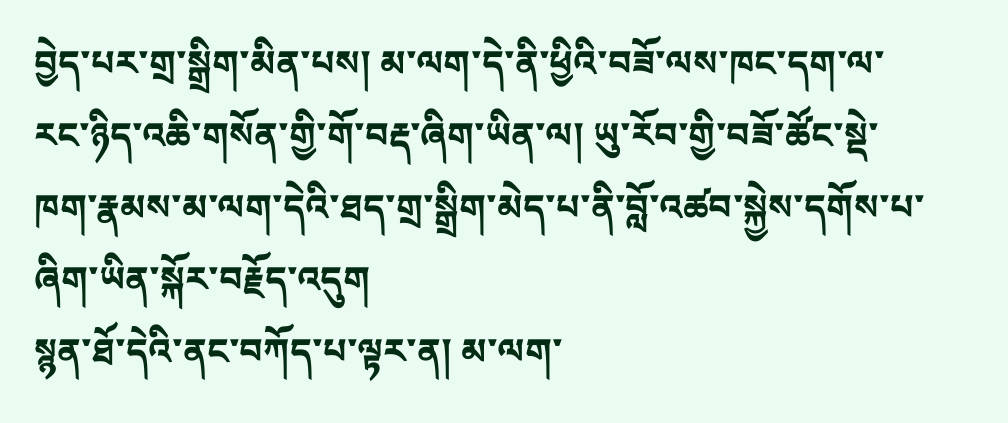བྱེད་པར་གྲ་སྒྲིག་མིན་པས། མ་ལག་དེ་ནི་ཕྱིའི་བཟོ་ལས་ཁང་དག་ལ་རང་ཉིད་འཆི་གསོན་གྱི་གོ་བརྡ་ཞིག་ཡིན་ལ། ཡུ་རོབ་གྱི་བཟོ་ཚོང་སྡེ་ཁག་རྣམས་མ་ལག་དེའི་ཐད་གྲ་སྒྲིག་མེད་པ་ནི་བློ་འཚབ་སྐྱེས་དགོས་པ་ཞིག་ཡིན་སྐོར་བརྗོད་འདུག
སྙན་ཐོ་དེའི་ནང་བཀོད་པ་ལྟར་ན། མ་ལག་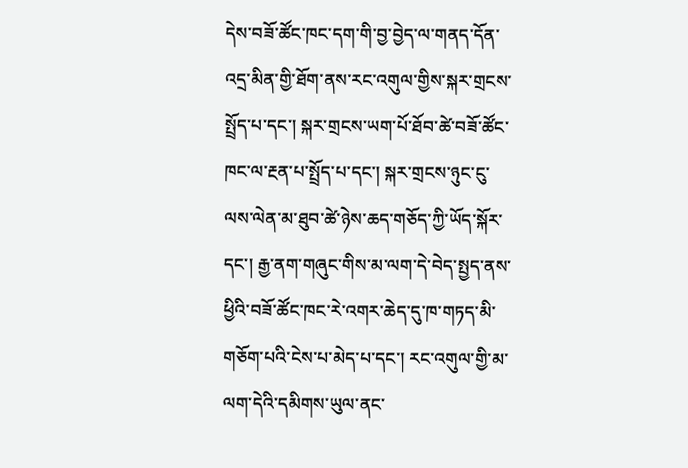དེས་བཟོ་ཚོང་ཁང་དག་གི་བྱ་བྱེད་ལ་གནད་དོན་འདྲ་མིན་གྱི་ཐོག་ནས་རང་འགུལ་གྱིས་སྐར་གྲངས་སྤྲོད་པ་དང་། སྐར་གྲངས་ཡག་པོ་ཐོབ་ཚེ་བཟོ་ཚོང་ཁང་ལ་རྔན་པ་སྤྲོད་པ་དང་། སྐར་གྲངས་ཉུང་ངུ་ལས་ལེན་མ་ཐུབ་ཚེ་ཉེས་ཆད་གཅོད་ཀྱི་ཡོད་སྐོར་དང་། རྒྱ་ནག་གཞུང་གིས་མ་ལག་དེ་བེད་སྤྱད་ནས་ཕྱིའི་བཟོ་ཚོང་ཁང་རེ་འགར་ཆེད་དུ་ཁ་གཏད་མི་གཅོག་པའི་ངེས་པ་མེད་པ་དང་། རང་འགུལ་གྱི་མ་ལག་དེའི་དམིགས་ཡུལ་ནང་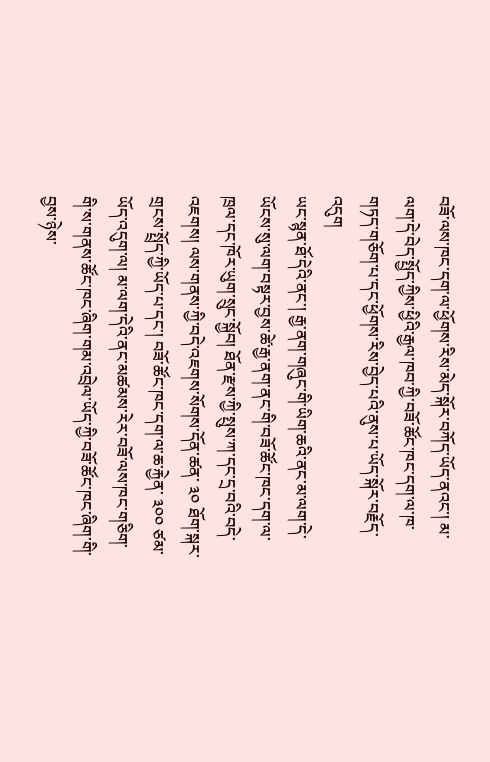བཟོ་ལས་ཁང་དག་ལ་ཕྱོགས་རིས་མེད་སྐོར་བཀོད་ཡོད་ནའང་། མ་ལག་དེ་བེད་སྤྱོད་ཀྱིས་ཕྱིའི་རྒྱལ་ཁབ་ཀྱི་བཟོ་ཚོང་ཁང་དག་ལ་ཁ་གཏད་གཅོག་པ་དང་ཕྱོགས་རིས་བྱེད་པའི་ནུས་པ་ཡོད་སྐོར་བརྗོད་འདུག
ཡང་སྙན་ཐོ་དེའི་ནང་། རྒྱ་ནག་གཞུང་གི་ཡིག་ཆའི་ནང་མ་ལག་དེ་ཡོངས་སུ་ལག་བསྟར་བྱས་ཚེ་རྒྱ་ནག་ནང་གི་བཟོ་ཚོང་ཁང་དག་ལ་ཁྲལ་དང་ཁོར་ཡུག་སྲུང་སྐྱོབ། ཐོན་རྫས་ཀྱི་སྤུས་ཀ་དང་དྲ་བའི་བདེ་འཇགས། ལས་གནས་ཀྱི་བདེ་འཇགས་སོགས་དོན་ཚན་ ༣༠ ཐོག་སྐར་གྲངས་སྤྲོད་ཀྱི་ཡོད་པ་དང་། བཟོ་ཚོང་ཁང་དག་ལ་ཆ་རྐྱེན་ ༣༠༠ ཙམ་ཡོད་འདུག་ལ། མ་ལག་དེའི་ནང་མཚམས་རེར་བཟོ་ལས་ཁང་གཅིག་གི་ས་གནས་ཚོང་ཁང་ཞིག་གམ་འབྲེལ་ཡོད་ཀྱི་བཟོ་ཚོང་ཁང་ཞིག་གི་བྱས་ཉེས་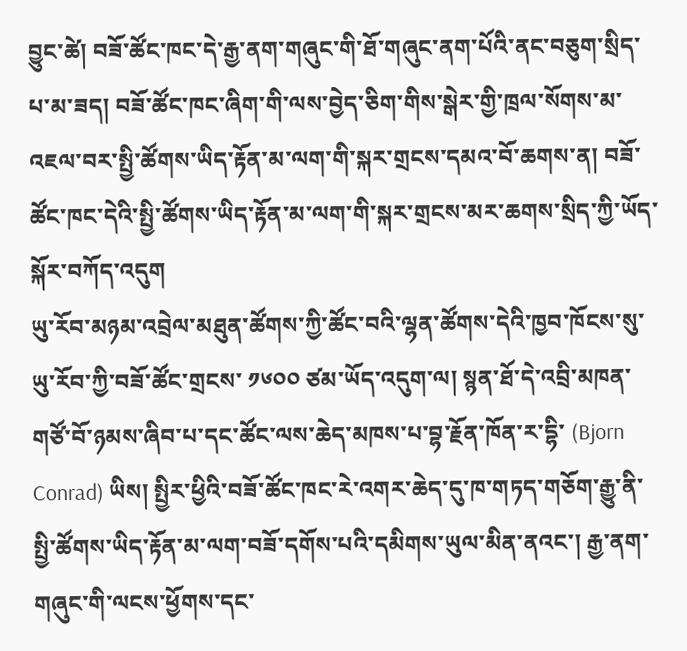བྱུང་ཚེ། བཟོ་ཚོང་ཁང་དེ་རྒྱ་ནག་གཞུང་གི་ཐོ་གཞུང་ནག་པོའི་ནང་བཅུག་སྲིད་པ་མ་ཟད། བཟོ་ཚོང་ཁང་ཞིག་གི་ལས་བྱེད་ཅིག་གིས་སྒེར་གྱི་ཁྲལ་སོགས་མ་འཇལ་བར་སྤྱི་ཚོགས་ཡིད་རྟོན་མ་ལག་གི་སྐར་གྲངས་དམའ་བོ་ཆགས་ན། བཟོ་ཚོང་ཁང་དེའི་སྤྱི་ཚོགས་ཡིད་རྟོན་མ་ལག་གི་སྐར་གྲངས་མར་ཆགས་སྲིད་ཀྱི་ཡོད་སྐོར་བཀོད་འདུག
ཡུ་རོབ་མཉམ་འབྲེལ་མཐུན་ཚོགས་ཀྱི་ཚོང་བའི་ལྷན་ཚོགས་དེའི་ཁྱབ་ཁོངས་སུ་ཡུ་རོབ་ཀྱི་བཟོ་ཚོང་གྲངས་ ༡༦༠༠ ཙམ་ཡོད་འདུག་ལ། སྙན་ཐོ་དེ་འབྲི་མཁན་གཙོ་བོ་ཉམས་ཞིབ་པ་དང་ཚོང་ལས་ཆེད་མཁས་པ་བྷ་རྗོན་ཁོན་ར་དྷི་ (Bjorn Conrad) ཡིས། སྤྱིར་ཕྱིའི་བཟོ་ཚོང་ཁང་རེ་འགར་ཆེད་དུ་ཁ་གཏད་གཅོག་རྒྱུ་ནི་སྤྱི་ཚོགས་ཡིད་རྟོན་མ་ལག་བཟོ་དགོས་པའི་དམིགས་ཡུལ་མིན་ནའང་། རྒྱ་ནག་གཞུང་གི་ལངས་ཕྱོགས་དང་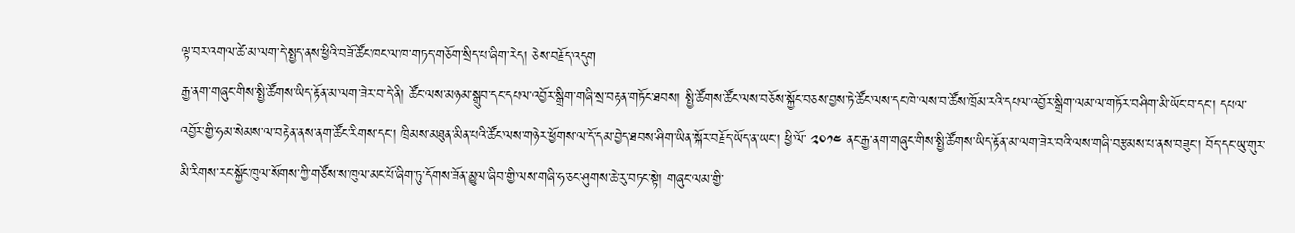ལྟ་བར་འགལ་ཚེ་མ་ལག་དེ་སྤྱད་ནས་ཕྱིའི་བཟོ་ཚོང་ཁང་ལ་ཁ་གཏད་གཅོག་སྲིད་པ་ཞིག་རེད། ཅེས་བརྗོད་འདུག
རྒྱ་ནག་གཞུང་གིས་སྤྱི་ཚོགས་ཡིད་རྟོན་མ་ལག་ཟེར་བ་དེ་ནི། ཚོང་ལས་མཉམ་སྒྲུབ་དང་དཔལ་འབྱོར་སྒྲིག་གཞི་སྲ་བརྟན་གཏོང་ཐབས། སྤྱི་ཚོགས་ཚོང་ལས་བཅོས་སྐྱོང་བཅས་བྱས་ཏེ་ཚོང་ལས་དང་ཁེ་ལས་བ་ཚོས་ཁྲོམ་རའི་དཔལ་འབྱོར་སྒྲིག་ལམ་ལ་གཏོར་བཤིག་མི་ཡོང་བ་དང་། དཔལ་འབྱོར་གྱི་ཧམ་སེམས་ལ་བརྟེན་ནས་ནག་ཚོང་རིགས་དང་། ཁྲིམས་མཐུན་མིན་པའི་ཚོང་ལས་གཉེར་ཕྱོགས་ལ་དོ་དམ་བྱེད་ཐབས་ཤིག་ཡིན་སྐོར་བརྗོད་ཡོད་ན་ཡང་། ཕྱི་ལོ་ ༢༠༡༤ ནང་རྒྱ་ནག་གཞུང་གིས་སྤྱི་ཚོགས་ཡིད་རྟོན་མ་ལག་ཟེར་བའི་ལས་གཞི་བརྩམས་པ་ནས་བཟུང་། བོད་དང་ཡུ་གུར་མི་རིགས་རང་སྐྱོང་ཁུལ་སོགས་ཀྱི་གཙོས་ས་ཁུལ་མང་པོ་ཞིག་ཏུ་དོགས་ཟོན་མྱུལ་ཞིབ་གྱི་ལས་གཞི་ཧ་ཅང་ཤུགས་ཆེ་རུ་བཏང་སྟེ། གཞུང་ལམ་གྱི་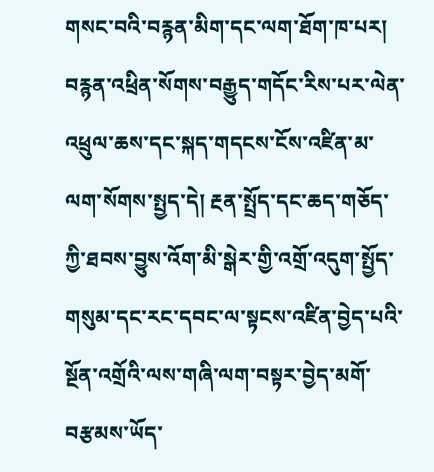གསང་བའི་བརྙན་མིག་དང་ལག་ཐོག་ཁ་པར། བརྙན་འཕྲིན་སོགས་བརྒྱུད་གདོང་རིས་པར་ལེན་འཕྲུལ་ཆས་དང་སྐད་གདངས་ངོས་འཛིན་མ་ལག་སོགས་སྤྱད་དེ། རྔན་སྤྲོད་དང་ཆད་གཅོད་ཀྱི་ཐབས་བྱུས་འོག་མི་སྒེར་གྱི་འགྲོ་འདུག་སྤྱོད་གསུམ་དང་རང་དབང་ལ་སྟངས་འཛིན་བྱེད་པའི་སྔོན་འགྲོའི་ལས་གཞི་ལག་བསྟར་བྱེད་མགོ་བརྩམས་ཡོད་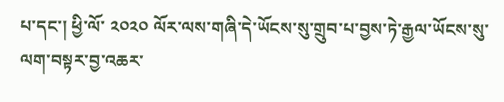པ་དང་། ཕྱི་ལོ་ ༢༠༢༠ ལོར་ལས་གཞི་དེ་ཡོངས་སུ་གྲུབ་པ་བྱས་ཏེ་རྒྱལ་ཡོངས་སུ་ལག་བསྟར་བྱ་འཆར་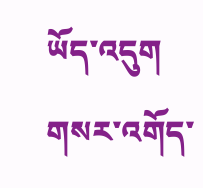ཡོད་འདུག
གསར་འགོད་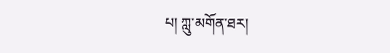པ། ཀླུ་མགོན་ཐར།